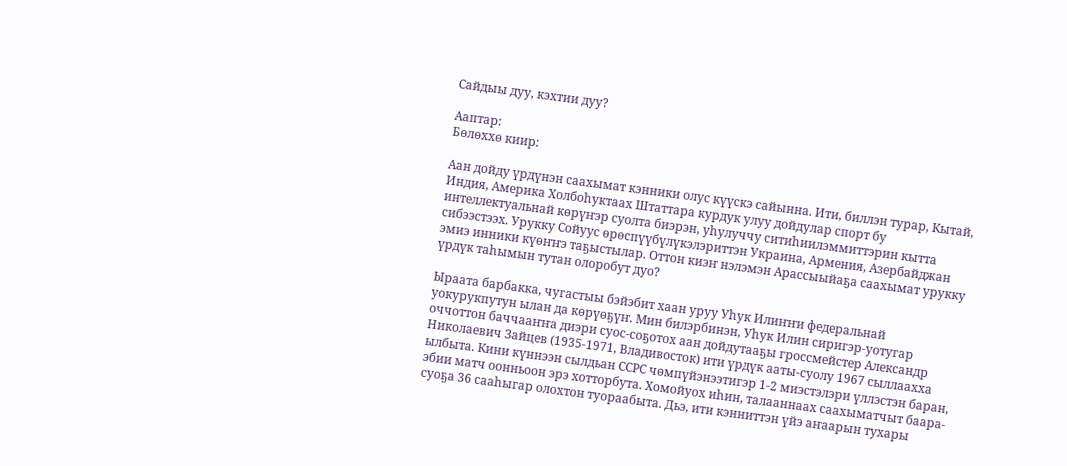Сайдыы дуу, кэхтии дуу?

Ааптар:
Бөлөххө киир:

Аан дойду үрдүнэн саахымат кэнники олус күүскэ сайынна. Ити, биллэн турар, Кытай, Индия, Америка Холбоһуктаах Штаттара курдук улуу дойдулар спорт бу интеллектуальнай көрүҥэр суолта биэрэн, уһулуччу ситиһиилэммиттэрин кытта сибээстээх. Урукку Сойуус өрөспүүбүлүкэлэриттэн Украина, Армения, Азербайджан эмиэ инники күөҥҥэ таҕыстылар. Оттон киэҥ нэлэмэн Арассыыйаҕа саахымат урукку үрдүк таһымын тутан олоробут дуо?

Ыраата барбакка, чугастыы бэйэбит хаан уруу Уһук Илиҥҥи федеральнай уокурукпутун ылан да көрүөҕүҥ. Мин билэрбинэн, Уһук Илин сиригэр-уотугар оччоттон баччааҥҥа диэри суос-соҕотох аан дойдутааҕы гроссмейстер Александр Николаевич Зайцев (1935-1971, Владивосток) ити үрдүк ааты-суолу 1967 сыллаахха ылбыта. Кини күннээн сылдьан ССРС чөмпүйэнээтигэр 1-2 миэстэлэри үллэстэн баран, эбии матч оонньоон эрэ хотторбута. Хомойуох иһин, талааннаах саахыматчыт баара-суоҕа 36 сааһыгар олохтон туораабыта. Дьэ, ити кэнниттэн үйэ аҥаарын тухары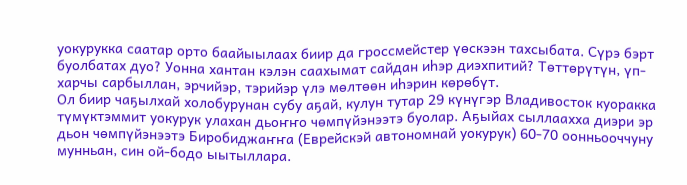уокурукка саатар орто баайыылаах биир да гроссмейстер үөскээн тахсыбата. Сүрэ бэрт буолбатах дуо? Уонна хантан кэлэн саахымат сайдан иһэр диэхпитий? Төттөрүтүн, үп-харчы сарбыллан, эрчийэр, тэрийэр үлэ мөлтөөн иһэрин көрөбүт.
Ол биир чаҕылхай холобурунан субу аҕай, кулун тутар 29 күнүгэр Владивосток куоракка түмүктэммит уокурук улахан дьоҥҥо чөмпүйэнээтэ буолар. Аҕыйах сыллаахха диэри эр дьон чөмпүйэнээтэ Биробиджаҥҥа (Еврейскэй автономнай уокурук) 60-70 оонньооччуну мунньан, син ой-бодо ыытыллара.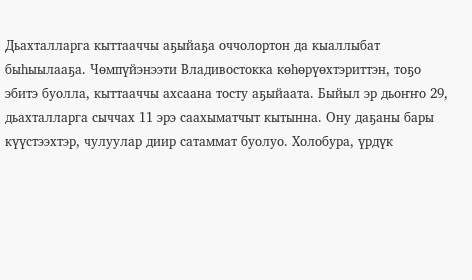Дьахталларга кыттааччы аҕыйаҕа оччолортон да кыаллыбат быһыылааҕа. Чөмпүйэнээти Владивостокка көһөрүөхтэриттэн, тоҕо эбитэ буолла, кыттааччы ахсаана тосту аҕыйаата. Быйыл эр дьоҥҥо 29, дьахталларга сыччах 11 эрэ саахыматчыт кытынна. Ону даҕаны бары күүстээхтэр, чулуулар диир сатаммат буолуо. Холобура, үрдүк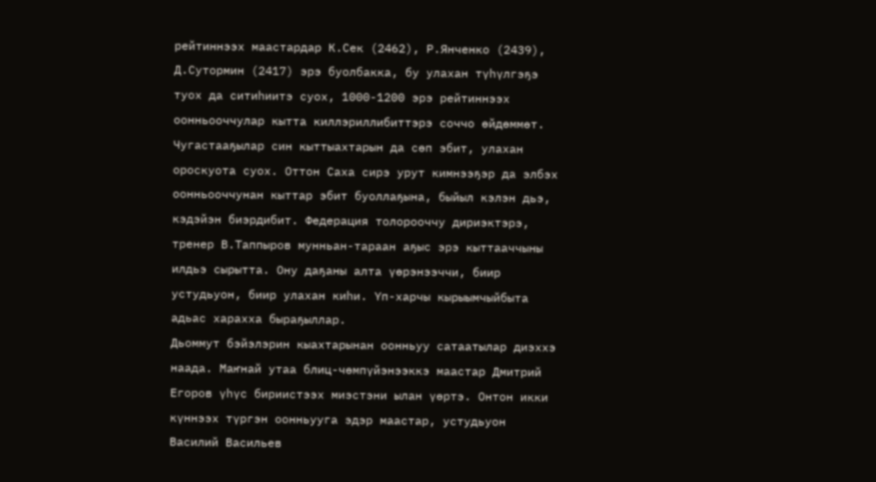рейтиннээх маастардар К.Сек (2462), Р.Янченко (2439), Д.Сутормин (2417) эрэ буолбакка, бу улахан түһүлгэҕэ туох да ситиһиитэ суох, 1000-1200 эрэ рейтиннээх оонньооччулар кытта киллэриллибиттэрэ соччо өйдөммөт.
Чугастааҕылар син кыттыахтарын да сөп эбит, улахан ороскуота суох. Оттон Саха сирэ урут кимнээҕэр да элбэх оонньооччунан кыттар эбит буоллаҕына, быйыл кэлэн дьэ, кэдэйэн биэрдибит. Федерация толорооччу дириэктэрэ, тренер В.Таппыров мунньан-тараан аҕыс эрэ кыттааччыны илдьэ сырытта. Ону даҕаны алта үөрэнээччи, биир устудьуон, биир улахан киһи. Үп-харчы кырыымчыйбыта адьас харахха быраҕыллар.
Дьоммут бэйэлэрин кыахтарынан оонньуу сатаатылар диэххэ наада. Маҥнай утаа блиц-чөмпүйэнээккэ маастар Дмитрий Егоров үһүс бириистээх миэстэни ылан үөртэ. Онтон икки күннээх түргэн оонньууга эдэр маастар, устудьуон Василий Васильев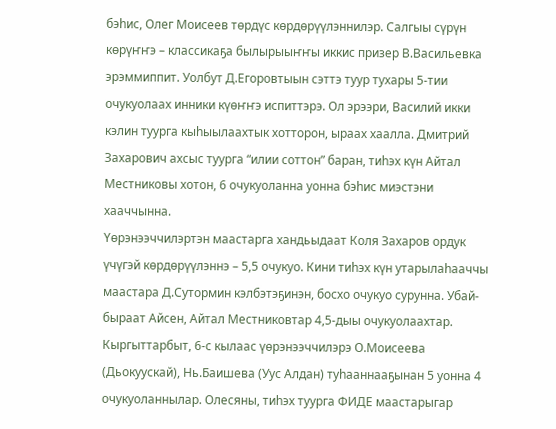бэһис, Олег Моисеев төрдүс көрдөрүүлэннилэр. Салгыы сүрүн көрүҥҥэ – классикаҕа былырыыҥҥы иккис призер В.Васильевка эрэммиппит. Уолбут Д.Егоровтыын сэттэ туур тухары 5-тии очукуолаах инники күөҥҥэ испиттэрэ. Ол эрээри, Василий икки кэлин туурга кыһыылаахтык хотторон, ыраах хаалла. Дмитрий Захарович ахсыс туурга “илии соттон” баран, тиһэх күн Айтал Местниковы хотон, 6 очукуоланна уонна бэһис миэстэни хааччынна.
Үөрэнээччилэртэн маастарга хандьыдаат Коля Захаров ордук үчүгэй көрдөрүүлэннэ – 5,5 очукуо. Кини тиһэх күн утарылаһааччы маастара Д.Сутормин кэлбэтэҕинэн, босхо очукуо сурунна. Убай-быраат Айсен, Айтал Местниковтар 4,5-дыы очукуолаахтар.
Кыргыттарбыт, 6-с кылаас үөрэнээччилэрэ О.Моисеева (Дьокуускай), Нь.Баишева (Уус Алдан) туһааннааҕынан 5 уонна 4 очукуоланнылар. Олесяны, тиһэх туурга ФИДЕ маастарыгар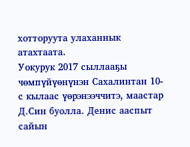хотторуута улаханнык атахтаата.
Уокурук 2017 сыллааҕы чөмпүйүөнүнэн Сахалинтан 10-с кылаас үөрэнээччитэ, маастар Д.Син буолла. Денис ааспыт сайын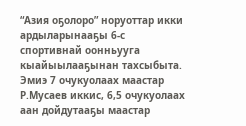“Азия оҕолоро” норуоттар икки ардыларынааҕы 6-с спортивнай оонньууга кыайыылааҕынан тахсыбыта. Эмиэ 7 очукуолаах маастар Р.Мусаев иккис, 6,5 очукуолаах аан дойдутааҕы маастар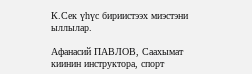К.Сек үһүс бириистээх миэстэни ыллылар.

Афанасий ПАВЛОВ, Саахымат киинин инструктора, спорт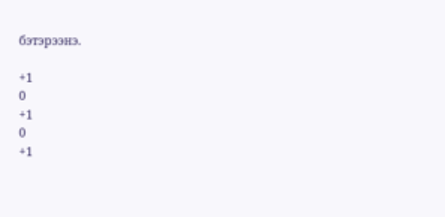бэтэрээнэ.

+1
0
+1
0
+1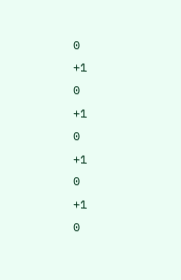0
+1
0
+1
0
+1
0
+1
0